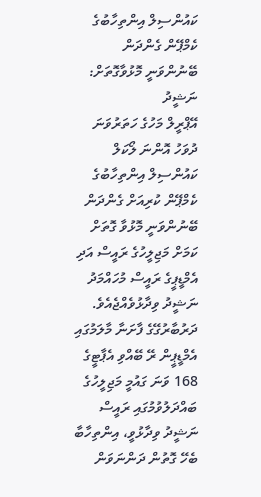ކައުންސިލް އިންތިހާބުގެ ކެމްޕޭން ގެންދަން ބޭނުންވަނީ މޮޅުވާގޮތަށް: ނަޝީދު
އޭޕްރީލް މަހުގެ ހަތަރުވަނަ ދުވަހު އޮންނަ ލޯކަލް ކައުންސިލް އިންތިހާބުގެ ކެމްޕޭން ކުރިއަށް ގެންދަން ބޭނުންވަނީ މޮޅުވާ ގޮތަށް ކަމަށް މަޖިލީހުގެ ރައީސް އަދި އެމްޑީޕީގެ ރައީސް މުހައްމަދު ނަޝީދު ވިދާޅުވެއްޖެއެވެ.
ދަރުބާރުގޭގެ ފާށަނާ މާލަމުގައި އެމްޑީޕީން ރޭ ބޭއްވި އެޕާޓީގެ 168 ވަނަ ގައުމީ މަޖިލީހުގެ ބައްދަލުވުމުގައި ރައީސް ނަޝީދު ވިދާޅުވީ، އިންތިހާބާ ބެހޭ ގޮތުން ދަންނަވަން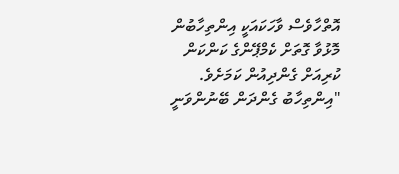އޮތްހާވެސް ވާހަކައަކީ އިންތިހާބުން މޮޅުވާ ގޮތަށް ކެމްޕޭންގެ ކަންކަން ކުރިއަށް ގެންދިއުން ކަމަށެވެ.
"އިންތިހާބު ގެންދަން ބޭނުންވަނީ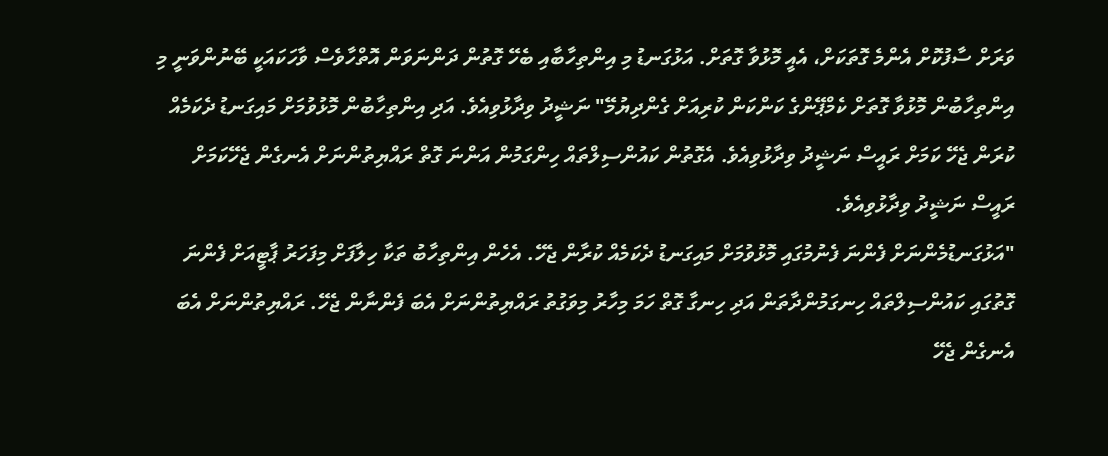ވަރަށް ސާފުކޮށް އެންމެ ގޮތަކަށް، އެއީ މޮޅުވާ ގޮތަށް. އަޅުގަނޑު މި އިންތިހާބާއި ބެހޭ ގޮތުން ދަންނަވަން އޮތްހާވެސް ވާހަކައަކީ ބޭނުންވަނީ މި އިންތިހާބުން މޮޅުވާ ގޮތަށް ކެމްޕޭންގެ ކަންކަން ކުރިއަށް ގެންދިޔުމޭ" ނަޝީދު ވިދާޅުވިއެވެ. އަދި އިންތިހާބުން މޮޅުވުމަށް މައިގަނޑު ދެކަމެއް ކުރަން ޖެހޭ ކަމަށް ރައީސް ނަޝީދު ވިދާޅުވިއެވެ. އެގޮތުން ކައުންސިލްތައް ހިންގަމުން އަންނަ ގޮތް ރައްޔިތުންނަށް އެނގެން ޖެހޭކަމަށް ރައީސް ނަޝީދު ވިދާޅުވިއެވެ.
"އަޅުގަނޑުމެންނަށް ފެންނަ ފެނުމުގައި މޮޅުވުމަށް މައިގަނޑު ދެކަމެއް ކުރާން ޖެހޭ. އެހެން އިންތިހާބު ތަކާ ހިލާފަށް މިފަހަރު ޕާޓީއަށް ފެންނަ ގޮތުގައި ކައުންސިލްތައް ހިނގަމުންދާތަން އަދި ހިނގާ ގޮތް ހަމަ މިހާރު މިވަގުތު ރައްޔިތުންނަށް އެބަ ފެންނާން ޖެހޭ. ރައްޔިތުންނަށް އެބަ އެނގެން ޖެހޭ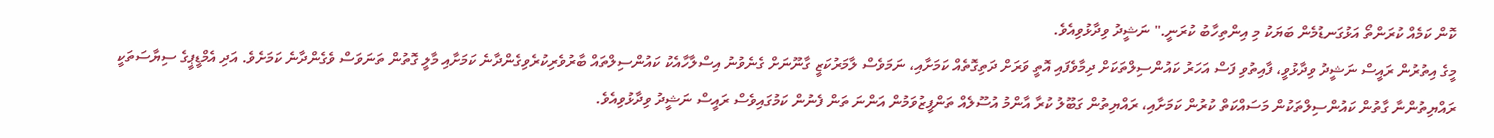ކޮން ކަމެއް ކުރަންތޯ އަޅުގަނޑުމެން ބަޔަކު މި އިންތިހާބު ކުރަނީ." ނަޝީދު ވިދާޅުވިއެވެ.
މީގެ އިތުރުން ރައީސް ނަޝީދު ވިދާޅުވީ، ފާއިތުވި ފަސް އަހަރު ކައުންސިލްތަކަށް ދިމާވެފައި އޮތީ ވަރަށް ދަތިގޮތެއް ކަމަށާއި، ނަމަވެސް ލާމަރުކަޒީ ގާނޫނަށް ގެނެވުނު އިސްލާހާއެކު ކައުންސިލްތައް ބާރުވެރިކުރެވިގެންދާނެ ކަމަށާއި މާލީ ގޮތުން ތަނަވަސް ވެގެންދާނެ ކަމަށެވެ. އަދި އެމްޑީޕީގެ ސިޔާސަތަކީ ރައްޔިތުންނާ ގާތުން ކައުންސިލްތަކުން މަސައްކަތް ކުރުން ކަމަށާއި، ރައްޔިތުން ގަބޫލު ކުރާ އާންމު އުސޫލެއް ތަންފީޒުވަމުން އަންނަ ތަން ފެނުން ކަމުގައިވެސް ރައީސް ނަޝީދު ވިދާޅުވިއެވެ.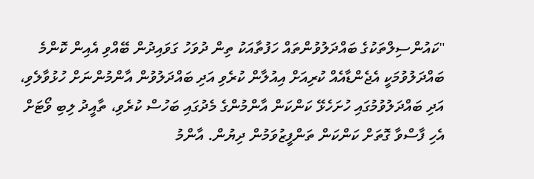"ކައުންސިލްތަކުގެ ބައްދަލުވުންތައް ހަފުތާއަކު ތިން ދުވަހު ގަވައިދުން ބޭއްވި އެއިން ކޮންމެ ބައްދަލުވުމަކީ އެޖެންޑާއެއް ކުރިއަށް އިއުލާން ކުރެވި އަދި ބައްދަލުވުން އާންމުންނަށް ހުޅުވާލެވި، އަދި ބައްދަލުވުމުގައި ހުށަހެޅޭ ކަންކަން އާންމުންގެ މެދުގައި ބަހުސް ކުރެވި، ތާއީދު ލިބި ވޯޓަށް އެހި ފާސްވާ ގޮތަށް ކަންކަން ތަންފީޒުވަމުން ދިޔުން. އާންމު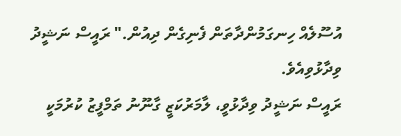އުސޫލެއް ހިނގަމުންދާތަން ފެނިގެން ދިއުން." ރައީސް ނަޝީދު ވިދާޅުވިއެވެ.
ރައީސް ނަޝީދު ވިދާޅުވީ، ލާމަރުކަޒީ ގާނޫނު ތަމްފީޒު ކުރުމަކީ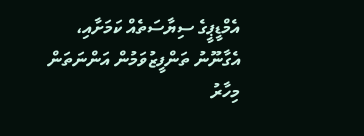އެމްޑީޕީގެ ސިޔާސަތެއް ކަމަށާއި، އެގާނޫނު ތަންފީޒުވަމުން އަންނަތަން މިހާރު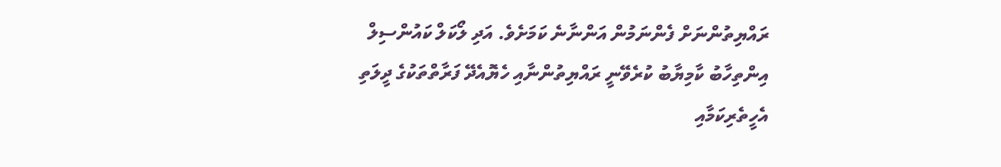ރައްޔިތުންނަށް ފެންނަމުން އަންނާނެ ކަމަށެވެ. އަދި ލޯކަލް ކައުންސިލް އިންތިހާބު ކާމިޔާބު ކުރެވޭނީ ރައްޔިތުންނާއި ހެޔޮއެދޭ ފަރާތްތަކުގެ ދީލަތި އެހީތެރިކަމާއި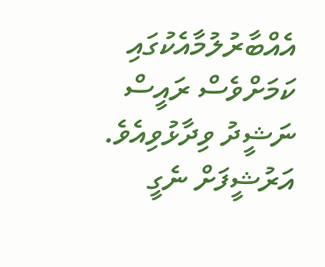އެއްބާރުލުމާއެކުގައި ކަމަށްވެސް ރައީސް ނަޝީދު ވިދާޅުވިއެވެ.
އަރުޝީފަށް ނެގީ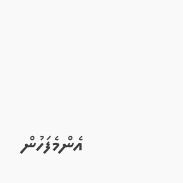އެންމެފަހުން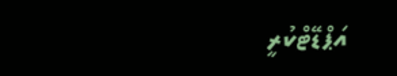އަޕްޑޭޓްކުރީ